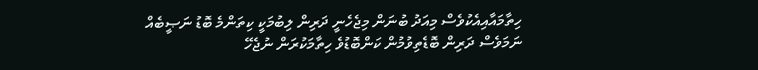ހިތާމައާއިއެކުވެސް މިއަދު ބުނަން މިޖެހެނީ ދަރިން ލިބުމަކީ ކިތަންމެ ބޮޑު ނަޞީބެއް ނަމަވެސް ދަރިން ބޮޑެތިވުމުން ކަންބޮޑުވެ ހިތާމަކުރަން ނުޖެހޭ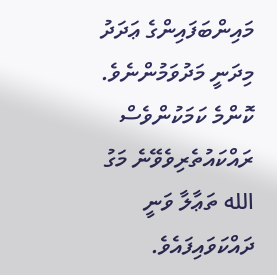މައިންބަފައިންގެ ޢަދަދު މިދަނީ މަދުވަމުންނެވެ.
ކޮންމެ ކަމަކުންވެސް ރައްކައުތެރިވެވޭނެ މަގު الله ތަޢާލާ ވަނީ ދައްކަވައިފައެވެ.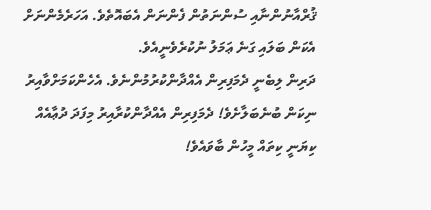ޤުރްއާނުންނާއި ސުންނަތުން ފެންނަން އެބައޮތެވެ. އަހަރެމެންނަށް އެކަން ބަލައި ގަނެ ޢަމަލު ނުކުރެވެނީއެވެ.
ދަރިން ލިބެނީ ދެމަފިރިން އެއްދާންކުރުމުންނެވެ. އެހެންކަމަށްވާއިރު ނިކަން ބުނެބަލާށެވެ! ދެމަފިރިން އެއްދާންކުރާއިރު މިފަދަ ދުޢާއެއް ކިޔަނީ ކިތައް މީހުން ބާވައެވެ!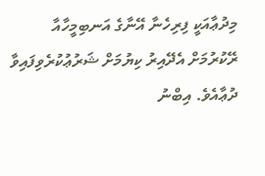މިދުޢާއަކީ ފިރިހެނާ އޭނާގެ އަނބިމީހާއާ ރޭކުރުމަށް އެދޭއިރު ކިޔުމަށް ޝަރުޢުކުރެވިފައިވާ ދުޢާއެވެ. އިބްނު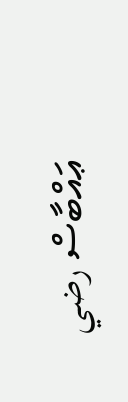ޢައްބާސް رضي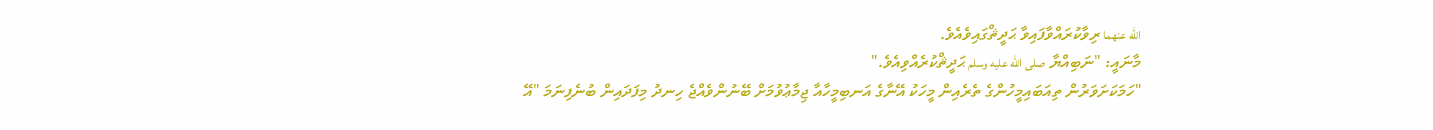الله عنهما ރިވާކުރައްވާފައިވާ ޙަދީޘްގައިވެއެވެ.
މާނައީ: "ނަބިއްޔާ صلى الله عليه وسلم ޙަދީޘްކުރެއްވިއެވެ."
"ހަމަކަށަވަރުން ތިއަބައިމީހުންގެ ތެރެއިން މީހަކު އޭނާގެ އަނބިމީހާއާ ޖިމާޢުވުމަށް ބޭނުންވެއްޖެ ހިނދު މިފަދައިން ބުނެފިނަމަ "އޭ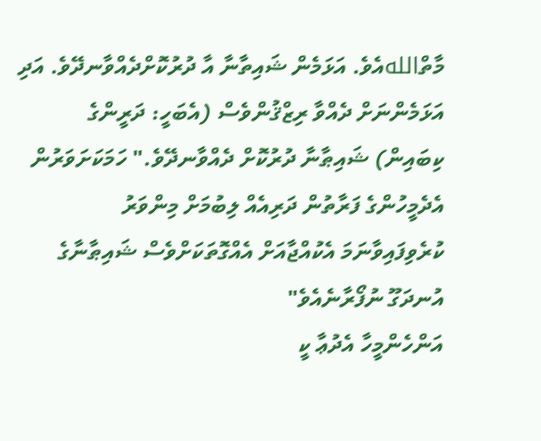މާތްاللهއެވެ. އަޅަމެން ޝައިތާނާ އާ ދުރުކޮށްދެއްވާނދޭވެ. އަދި އަޅަމެންނަށް ދެއްވާ ރިޒްޤުންވެސް (އެބަހީ: ދަރީންގެ ކިބައިން) ޝައިޠާނާ ދުރުކޮށް ދެއްވާނދޭވެ." ހަމަކަށަވަރުން އެދެމީހުންގެ ފަރާތުން ދަރިއެއް ލިބުމަށް މިންވަރު ކުރެވިފައިވާނަމަ އެކުއްޖާއަށް އެއްގޮތަކަށްވެސް ޝައިޠާނާގެ އުނދަގޫ ނުފޯރާނެއެވެ"
އަންހެންމީހާ އެދުޢާ ކީ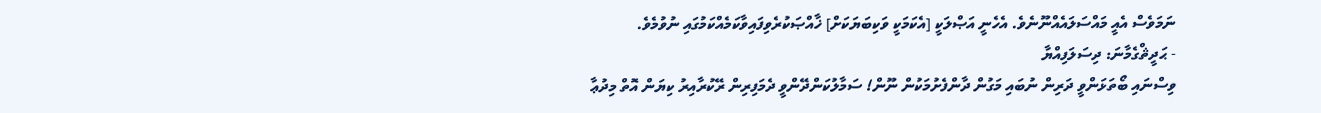ނަމަވެސް އެއީ މައްސަލައެއްނޫނެވެ. އެހެނީ އަޞްލަކީ [އެކަމަކީ ވަކިބަޔަކަށް] ޚާއްޞަކުރެވިފައިވާކަމެއްކަމުގައި ނުވުމެވެ.
- ޙަދީޘްގެމާނަ: ދިސަލަފިއްޔާ
ވިސްނައި ބޯތަޅަންވީ ދަރިން ނުބައި މަގުން ދާންފެށުމަކުން ނޫން! ސަމާލުކަންދޭންވީ ދެމަފިރިން ރޭކުރާއިރު ކިޔަން އޮތް މިދުޢާ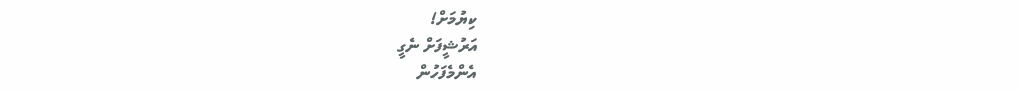ކިޔުމަށް!
އަރުޝީފަށް ނެގީ
އެންމެފަހުން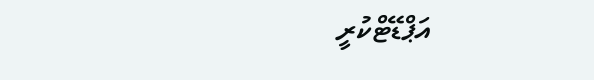އަޕްޑޭޓްކުރީ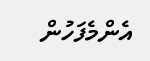އެންމެފަހުން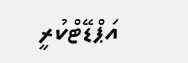އަޕްޑޭޓްކުރީ